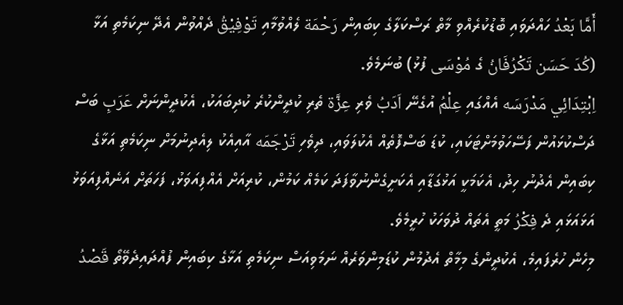أَمَّا بَعْدُ ހައްދަވައި ބޮޑުކުރެއްވި މާތް ރަސްކަލާގެ ކިބައިން رَحْمَة ލެއްވުމާއި تَوْفِيْقُ ދެއްވުން އެދޭ ނިކަމެތި އަޅާ (كُدَ حَسَن تَكْرُفَانُ ގެ مُوْسَى ފުޅު) ބުނަމެވެ.
اِبْتِدَائِي مَدْرَسَه އެއްގައި عِلْمُ އުގެނޭ اَدَبُ ވެރި عِزَّة ތެރި ކުދީންކުރެ ކުދިބައަކު، އެކުދީންނަށް عَرَبِ ބަސް ދަސްކުޅައުން ފަސޭހަވުމަށްޓަކައި، ކުޑަ ބަސްފޮތެއް އެކުލަވައި، ދިވެހި تَرْجَمَه އާއިއެކު ލިއެދިނުމަށް ނިކަމެތި އަޅާގެ ކިބައިން އެދުނު ހިދު، އެކަމަކީ އަޅުގަޑާއި އެކަށީގެންނުވާފަދަ ކަމެއް ކަމުން، ކުރިއަށް އެއްފިއަވަޅު، ފަހަތަށް އަނެއްފިއަވަޅު އަޅައަޅައި ދެ فِكْرُ މަތީ އެތައް ދުވަހަކު ހުރީމެވެ.
މިހެން ހުރެފައިމެ، އެކުދީންގެ މިމާތް އެދުމުން ކުޑަމިންވަރެއް ނަމަވިއަސް ނިކަމެތި އަޅާގެ ކިބައިން ފުއްދައިދެވޭތޯ قَصْدُ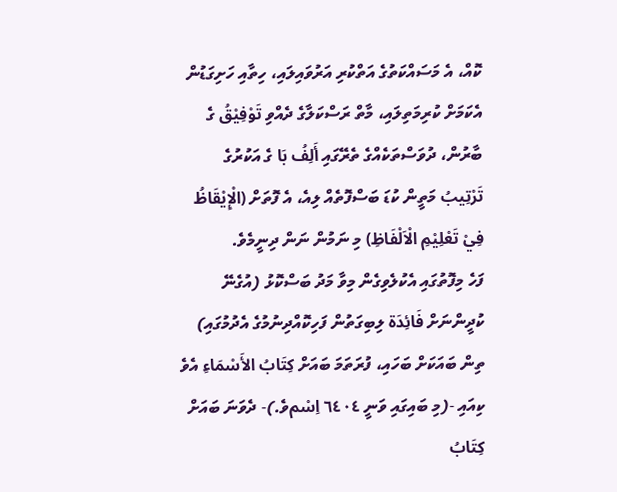ކޮއް، އެ މަސައްކަތުގެ އަތްކުރި އަރުވައިލައި، ހިތާއި ހަށިގަޑުން އެކަމަށް ކުރިމަތިލައި، މާތް ރަސްކަލާގެ ދެއްވި تَوْفِيْقُ ގެ ބާރުން، ދުވަސްތަކެއްގެ ތެރޭގައި أَلِفُ بَا ގެ އަކުރުގެ تَرْتِيبُ މަތީން ކުޑަ ބަސްފޮތެއް ލިއެ، އެ ފޮތަށް (الْإِيْقَاظُ فِيْ تَعْلِيْمِ الْاَلْفَاظِ) މި ނަމުން ނަން ދިނީމެވެ.
ފަހެ މިފޮތުގައި އެކުލެވިގެން މިވާ މަދު ބަސްކޮޅު (އުގެނޭ ކުދީންނަށް فَائِدَة ލިބިގަތުން ފަހިކޮއްދިނުމުގެ އެދުމުގައި) ތިން ބައަކަށް ބަހައި، ފުރަތަމަ ބައަށް كِتَابُ الأَسْمَاءِ އެވެ ކިއައި -(މި ބައިގައި ވަނީ ٦٤٠٤ اِسْمވެ.)- ދެވަނަ ބައަށް كِتَابُ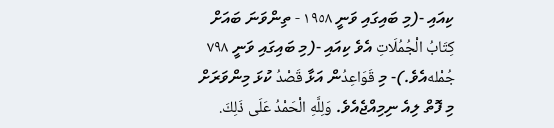ކިއައި -(މި ބައިގައި ވަނީ ١٩٥٨ - ތިންވަނަ ބައަށް كِتَابُ الْجُمُلَاتِ އެވެ ކިއައި -(މި ބައިގައި ވަނީ ٧٩٨ جُمْلهއެވެ.)- މި قَوَاعِدُން އަޅާ قَصْدُ ކުޅަ މިންވަރަށް މި ފޮތް ލިއެ ނިމިއްޖެއެވެ. وَلِلَّهِ الْحَمْدُ عَلَى ذَلِكَ.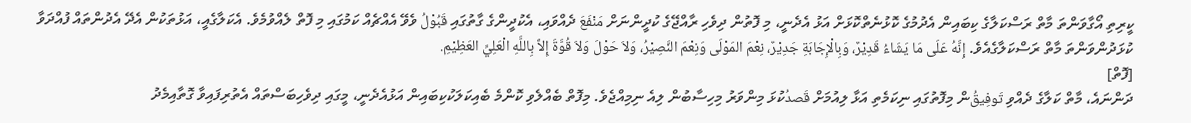ކީރިތި އޯގާވަންތަ މާތް ރަސްކަލާގެ ކިބައިން އެދުމުގެ ކޮޅުނެތްކޮޅަށް އަޅު އެދެނީ، މި ފޮތުން ދިވެހި ރާއްޖޭގެ ކުދީންނަށް مَنْفَعَ ދެއްވައި، އެކުދީންގެ ގާތުގައި قَبُوْلُ ވެވޭ އެއްޗެއް ކަމުގައި މި ފޮތް ލެއްވުމެވެ. އެކަލާގެއީ، އަޅުތަކުން އެދޭ އެދުންތައް ފުއްދަވާ ކުޅަދުންވަންތަ މާތް ރަސްކަލާގެއެވެ. إِنَّهُ عَلَى مَا يَشَاءُ قَدِيْرٌ، وَبِالْإِجَابَةِ جَدِيْرٌ، نِعْمَ المَوْلَى وَنِعْمَ النَّصِيْرُ، وَلاَ حَوْلَ وَلاَ قُوَّةَ إِلاَّ بِاللَّهِ الْعَلِيِّ العَظِيْمِ.
[ފޮތް]
ދަންނައެ، މާތް ކަލާގެ ދެއްވި تَوفِيقُން މިފޮތުގައި ނިކަމެތި އަޅާ ލިއުމަށް قَصدُކުޅަ މިންވަރު މިހިސާބުން ލިއެ ނިމިއްޖެވެ. މިފޮތް ބެއްލެވި ކޮންމެ ބެއިކަލަކުކިބައިން އަޅުއެދެނީ، މީގައި ދިވެހިބަސްތައް އެތުރިފައިވާ ގޮތާއިމެދު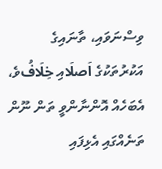ވިސްނަވައި، ތާނައިގެ އަކުރުތަކުގެ اَصلَاއި خِلَافُވެ، އެބަހެއް އޮންނާންވީ ތަން ނޫން ތަނެއްގައި އެޅިފައި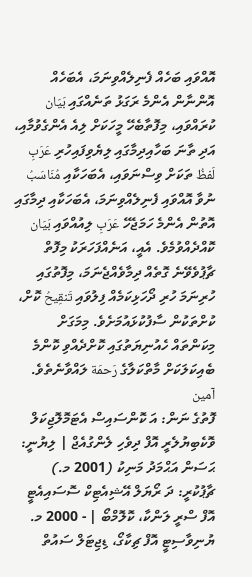އޮއްވައި ބަހެއް ފެނިލެއްވިނަމަ، އެބަހެއް އޮންނާން އެންމެ ރަގަޅު ތަނެއްގައި بَيَان ކުރައްވައި، މިފޮތާބެހޭ މީހަކަށް ލިއެ އެންގެވުމާއި، އަދި ތާނަ ބަހާއިދިމާގައި ލިޔެވިފައިހުރި عَرَبِ لَفظُ ތަކަށް ވިސްނަވައި، އެބަހަކާއި مُنَاسَبُ ނުވާ އޮއްވައި ފެނިލެއްވިނަމަ، އެބަހަކާއި ދިމާގައި އޮތުން އެންމެ ހަމަޖެހޭ عَرَبِ ލިއުއްވައި بَيَان ކޮއްދެއްވުމެވެ. އެއީ، އަނެއްފަހަރަކު މިފޮތް ޗާޕުވެވޭނެ ގޮތެއް ދިމާވެއްޖެނަމަ، މިފޮތުގައި ހުރިނަމަ ހުރި ދޯހަޅިކަމެއް ފިލުވައި تَنقِيحُ ކޮށް، ކުށްތަކުން ސާފުކުޅައުމަށެވެ. މިމަގަށް މިކަންތައް ހެއުނިޔަތުގައި ކޮށްދެއްވި ކޮންމެ ބެއިކަލަކަށް މާތްކަލާގެ رَحمَة ލައްވާނެތެވެ. آمين
ފޮތުގެ ނަން: އަ ކޮންސައިސް އެޓަމޮލޮޖިކަލް ވޮކެބިޔުލެރީ އޮފް ދިވެހި ލެންގުއެޖް | ލިޔުނީ: ޙަސަން އަޙްމަދު މަނިކު (2001 މ.)
ޗާޕުކުރީ: ދަ ރޯޔަލް އޭޝިއެޓިކް ސޮސައިއެޓީ އޮފް ސްރީ ލަންކާ، ކޮލޮމްބޯ | - 2000 މ.
ޔުނިވާސިޓީ އޮފް ޗިކާގޯ، ޑިޖިޓަލް ސައުތް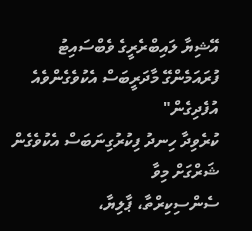އޭޝިޔާ ލައިބްރެރީގެ ވެބްސައިޓު
ފުރައަމެންގޭ މާދަރީބަސް އެކުވެގެންވެއެ އުފެދިގެން"
ކުރެވިދާ ހިނދު ފިކުރުގިނަބަސް އެކުވެގެން ޝަރްގަށް މިވާ
ސެންސިކިރްތާ، ޕާލިޔާ،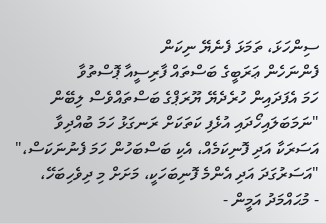ސިންހަޅަ، ތަމަޅަ ފެނެޔޭ ނިކަން
ފެންނަހެން ޢަރަބީގެ ބަސްތައް ފާރިސީއާ ޕޮސްތުވާ
ހަމަ އެފަދައިން ހުރެދެޔޭ ޔޫރަޕްގެ ބަސްތައްވެސް ލިބޭން
"ނަމަބަލައިހޯދައި އުޅެފި ކަތަކަށް ރަނގަޅު ހަމަ ބުއްދިވާ
އަސަރަކާ އަދި ފޮނިކަމެއް، އެކި ބަސްބަހުން ހަމަ ފެނުނަކަސް،"
"އަސަރުގަދަ އަދި އެންމެ ފޮނިބަހަކީ، މަށަށް މި ދިވެހިބަހޭ،
- މުޙައްމަދު އަމީން -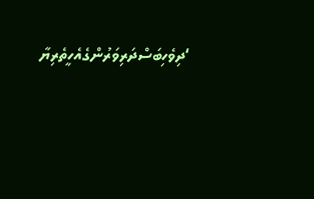‘ދިވެހިބަސްދަރިވަރުންގެއެހީތެރިޔާ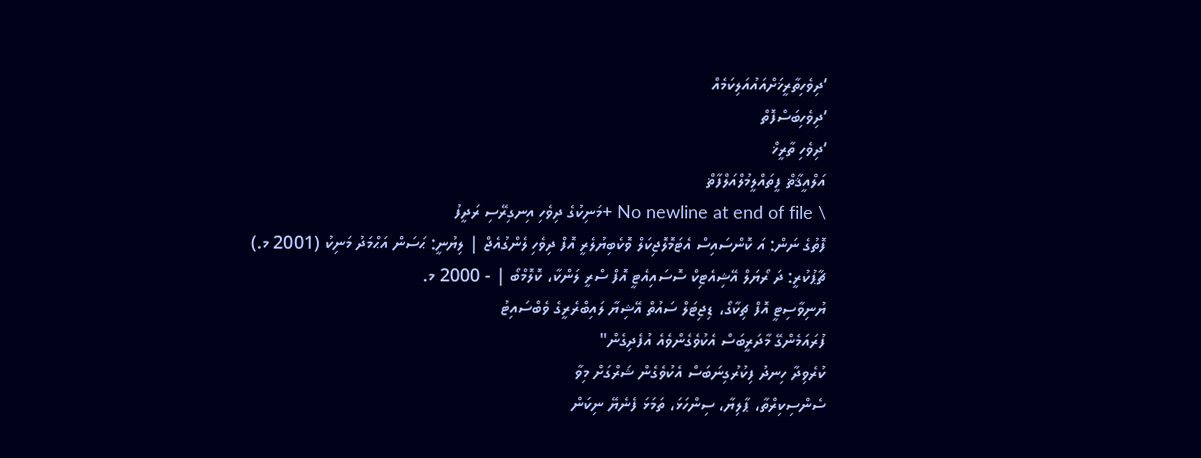‘ދިވެހިތާރީޚަށްއައުއަލިކަމެއް
‘ދިވެހިބަސްފޮތް
‘ދިވެހި ތާރީޚް
އަލްއީޤާޡް ފީތައްލީމުލްއަލްފާޡް
\ No newline at end of file +މަނިކުގެ ދިވެހި އިނގިރޭސި ރަދީފު
ފޮތުގެ ނަން: އަ ކޮންސައިސް އެޓަމޮލޮޖިކަލް ވޮކެބިޔުލެރީ އޮފް ދިވެހި ލެންގުއެޖް | ލިޔުނީ: ޙަސަން އަޙްމަދު މަނިކު (2001 މ.)
ޗާޕުކުރީ: ދަ ރޯޔަލް އޭޝިއެޓިކް ސޮސައިއެޓީ އޮފް ސްރީ ލަންކާ، ކޮލޮމްބޯ | - 2000 މ.
ޔުނިވާސިޓީ އޮފް ޗިކާގޯ، ޑިޖިޓަލް ސައުތް އޭޝިޔާ ލައިބްރެރީގެ ވެބްސައިޓު
ފުރައަމެންގޭ މާދަރީބަސް އެކުވެގެންވެއެ އުފެދިގެން"
ކުރެވިދާ ހިނދު ފިކުރުގިނަބަސް އެކުވެގެން ޝަރްގަށް މިވާ
ސެންސިކިރްތާ، ޕާލިޔާ، ސިންހަޅަ، ތަމަޅަ ފެނެޔޭ ނިކަން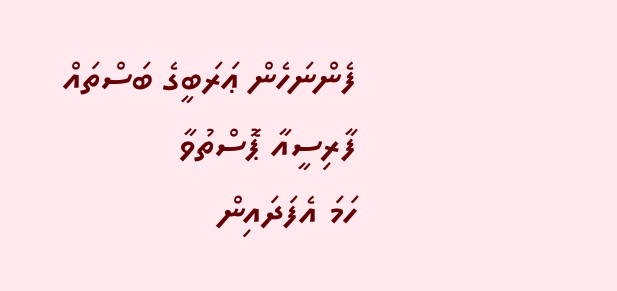ފެންނަހެން ޢަރަބީގެ ބަސްތައް ފާރިސީއާ ޕޮސްތުވާ
ހަމަ އެފަދައިން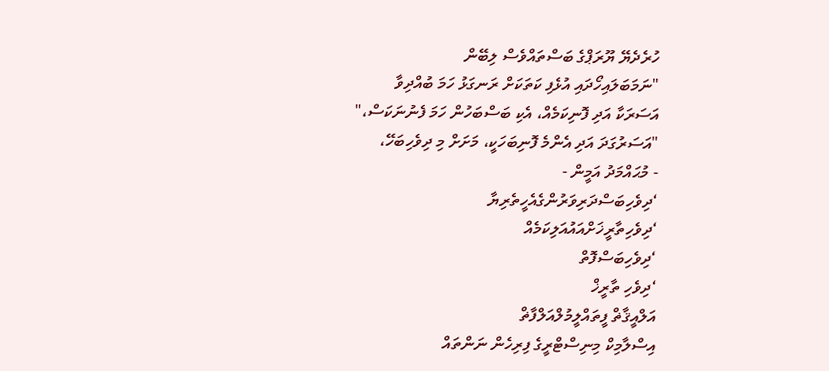ހުރެދެޔޭ ޔޫރަޕްގެ ބަސްތައްވެސް ލިބޭން
"ނަމަބަލައިހޯދައި އުޅެފި ކަތަކަށް ރަނގަޅު ހަމަ ބުއްދިވާ
އަސަރަކާ އަދި ފޮނިކަމެއް، އެކި ބަސްބަހުން ހަމަ ފެނުނަކަސް،"
"އަސަރުގަދަ އަދި އެންމެ ފޮނިބަހަކީ، މަށަށް މި ދިވެހިބަހޭ،
- މުޙައްމަދު އަމީން -
‘ދިވެހިބަސްދަރިވަރުންގެއެހީތެރިޔާ
‘ދިވެހިތާރީޚަށްއައުއަލިކަމެއް
‘ދިވެހިބަސްފޮތް
‘ދިވެހި ތާރީޚް
އަލްއީޤާޡް ފީތައްލީމުލްއަލްފާޡް
އިސްލާމިކް މިނިސްޓްރީގެ ފިރިހެން ނަންތައް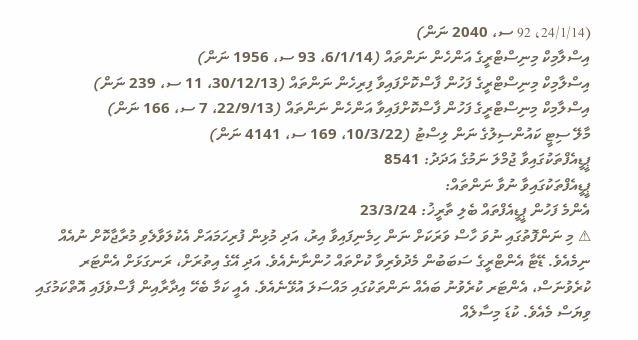(24/1/14، 92 ސ، 2040 ނަން)
އިސްލާމިކް މިނިސްޓްރީގެ އަންހެން ނަންތައް (6/1/14، 93 ސ، 1956 ނަން)
އިސްލާމިކް މިނިސްޓްރީގެ ފަހުން ފާސްކޮށްފައިވާ ފިރިހެން ނަންތައް (30/12/13، 11 ސ، 239 ނަން)
އިސްލާމިކް މިނިސްޓްރީގެ ފަހުން ފާސްކޮށްފައިވާ އަންހެން ނަންތައް (22/9/13، 7 ސ، 166 ނަން)
މާލޭ ސިޓީ ކައުންސިލުގެ ނަން ލިސްޓު (10/3/22، 169 ސ، 4141 ނަން)
ޕީޑީއެފްތަކުގައިވާ ޖުމްލަ ނަމުގެ އަދަދު: 8541
ޕީޑީއެފްތަކުގައިވާ ނުވާ ނަންތައް:
އެންމެ ފަހުން ޕީޑީއެފްތައް ބެލި ތާރީޚު: 23/3/24
⚠ މި ނަންފޮތުގައި ނުވަ ހާސް ވަރަކަށް ނަން ހިމެނިފައިވާ އިރު، އަދި މުޅިން ފުރިހަމައަށް އެކުލަވާލެވި މުރާޖާކޮށް ނުއެއް ނިމެއެވެ. ޑޭޓާ އެންޓްރީގެ ސަބަބުން މެދުވެރިވާ ކުށްތައް ހުންނާނެއެވެ. އަދި އޭގެ އިތުރަށް، ރަނގަޅަށް އެންޓަރ ކުރެވުނަސް، އެންޓަރ ކުރެވުނު ބައެއް ނަންތަކުގައި މައްސަލަ އުޅޭނެއެވެ. އެއީ ކަމާ ބެހޭ އިދާރާއިން ފާސްވެފައި އޮތްކަމުގައި ވިޔަސް މެއެވެ. ކުޑަ މިސާލެއް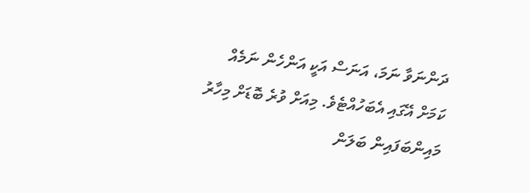ދަންނަވާ ނަމަ، އަނަސް އަކީ އަންހެން ނަމެއް ކަމަށް އޭގައި އެބަހުއްޓެވެ. މިއަށް ވުރެ ބޮޑަށް މިހާރު މައިންބަފައިން ބަލަން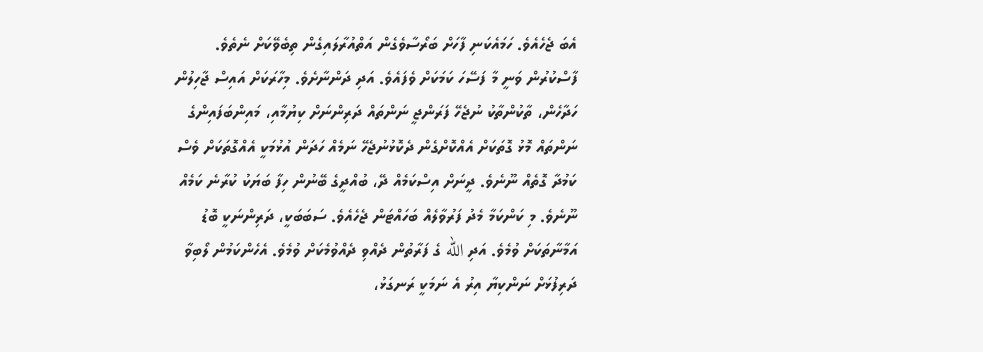އެބަ ޖެހެއެވެ. ހަމައެކަނި ފާހަށް ބަރޯސާވެގެން އަތްއުރާލައިގެން ތިބެވޭކަށް ނެތެވެ. ފާސްކުރުން ވަނީ މާ ފަސޭހަ ކަމަކަށް ވެފައެވެ. އަދި ދަންނާށެވެ. މިހާރަކަށް އައިސް ޖާހިލުން ހަދާހެން، ތާކުންތާކު ނުޖެހޭ ފަރަންޖީ ނަންތައް ދަރިންނަށް ކިޔުމާއި، މައިންބަފައިންގެ ނަންތައް މޮޅު ގޮތަކަށް އެއްކޮށްގެން ދެކޮޅުނުޖެހޭ ނަމެއް ހަދަން އުޅުމަކީ އެއްގޮތަކަށް ވެސް ކަމުދާ ގޮތެއް ނޫނެވެ. ދީނަށް އިސްކަމެއް ދޭ، ބުއްދީގެ ބޭނުން ހިފާ ބަޔަކު ކުރާނެ ކަމެއް ނޫނެވެ. މި ކަންކަމާ މެދު ފަރުވާލެއް ބަހައްޓަން ޖެހެއެވެ. ސަބަބަކީ، ދަރިންނަކީ ބޮޑު އަމާނާތަކަށް ވުމެވެ. އަދި الله ގެ ފަރާތުން ދެއްވި ދެއްވުމެކަށް ވުމެވެ. އެހެންކަމުން ލޯބިވާ ދަރިފުޅަށް ނަންކިޔާ އިރު އެ ނަމަކީ ރަނގަޅު،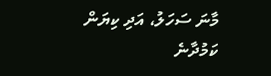މާނަ ސަހަލު، އަދި ކިޔަން ކަމުދާނެ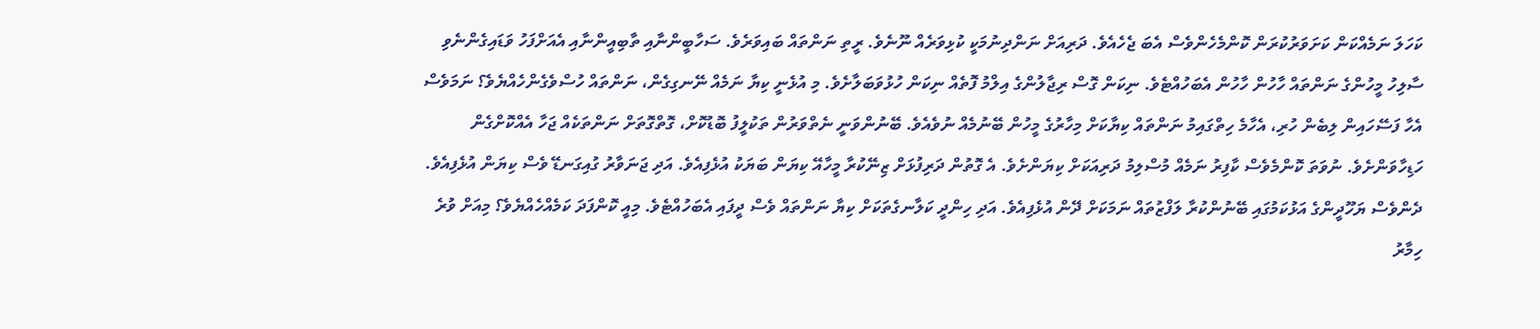ކަހަލަ ނަމެއްކަން ކަށަވަރުކުރަން ކޮންމެހެންވެސް އެބަ ޖެހެއެވެ. ދަރިއަށް ނަންދިނުމަކީ ކުޅިވަރެއް ނޫނެވެ. ރީތި ނަންތައް ބައިވަރެވެ. ސަހާބީންނާއި ތާބިއީންނާއި އެއަށްފަހު ވަޑައިގެންނެވި ސާލިހު މީހުންގެ ނަންތައް ހާހުން ހާހުން އެބަހުއްޓެވެ. ނިކަން ގޮސް ރިޖާލުންގެ އިލްމު ފޮތެއް ނިކަން ހުޅުވަބަލާށެވެ. މި އުޅެނީ ކިޔާ ނަމެއް ނޭނގިގެން، ނަންތައް ހުސްވެގެންހެއްޔެވެ؟ ނަމަވެސް އެހާ ފަސޭހައިން ލިބެން ހުރި، އެހާމެ ހިތްގައިމު ނަންތައް ކިޔާކަށް މިހާރުގެ މީހުން ބޭނުމެއް ނުވެއެވެ. ބޭނުންވަނީ ނެތްވަރުން ތަކުލީފު ބޮޑުކޮށް، ގޮތްގޮތަށް ނަންތަކެއް ޖަހާ އެއްކޮށްގެން ހަޑިހާވަންށެވެ. ނުވަތަ ކޮންމެވެސް ކާފިރު ނަމެއް މުސްލިމު ދަރިއަކަށް ކިޔަންށެވެ. އެ ގޮތުން ދަރިފުޅަށް ޒިނޭކުރާ މީހާއޭ ކިޔަން ބަޔަކު އުޅެފިއެވެ. އަދި ޖަނަވާރު ގުއިގަނޑޭ ވެސް ކިޔަން އުޅެފިއެވެ. ދެންވެސް ޔަހޫދީންގެ އަޅުކަމުގައި ބޭނުންކުރާ ލަފްޒުތައް ނަމަކަށް ދޭން އުޅެފިއެވެ. އަދި ހިންދީ ކަލާނގެތަކަށް ކިޔާ ނަންތައް ވެސް ދީފައި އެބަހުއްޓެވެ. މިއީ ކޮންފަދަ ކަމެއްހެއްޔެވެ؟ މިއަށް ވުރެ ހިމާރު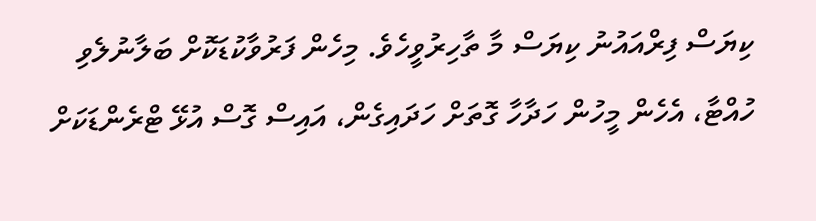ކިޔަސް ފިރްއައުނު ކިޔަސް މާ ތާހިރުވީހެވެ. މިހެން ފަރުވާކުޑަކޮށް ބަލާނުލެވި ހުއްޓާ، އެހެން މީހުން ހަދާހާ ގޮތަށް ހަދައިގެން، އައިސް ގޮސް އުޅޭ ޓްރެންޑަކަށް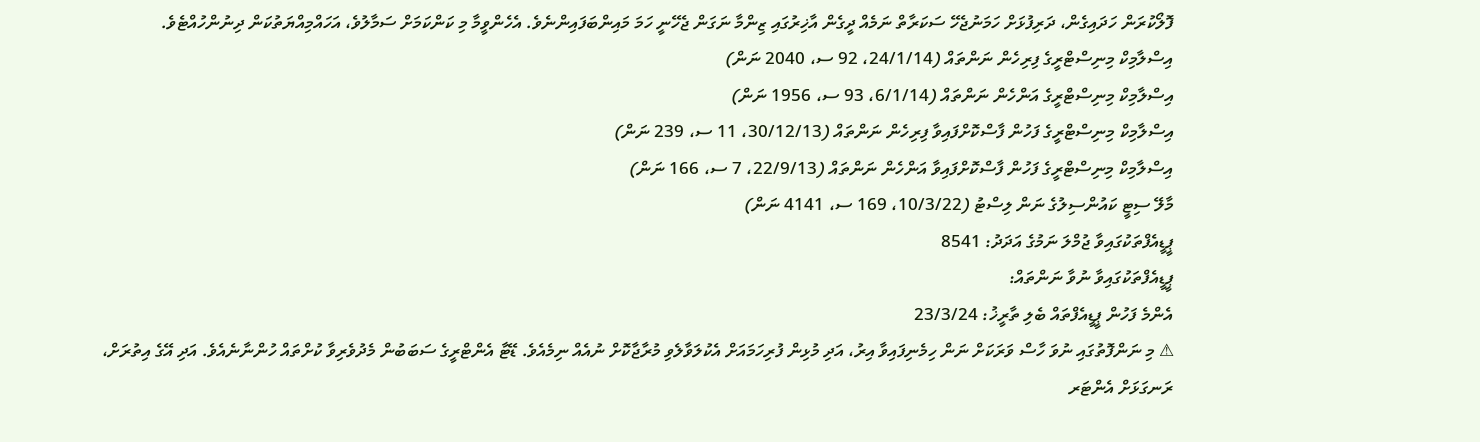ފޮލޯކުރަން ހަދައިގެން، ދަރިފުޅަށް ހަމަނުޖެހޭ ސަކަރާތް ނަމެއް ދީގެން އާޚިރުގައި ޒިންމާ ނަގަން ޖެހޭނީ ހަމަ މައިންބަފައިންނެވެ. އެހެންވީމާ މި ކަންކަމަށް ސަމާލުވެ، އަހައްމިއްޔަތުކަން ދިނުންހުއްޓެވެ.
އިސްލާމިކް މިނިސްޓްރީގެ ފިރިހެން ނަންތައް (24/1/14، 92 ސ، 2040 ނަން)
އިސްލާމިކް މިނިސްޓްރީގެ އަންހެން ނަންތައް (6/1/14، 93 ސ، 1956 ނަން)
އިސްލާމިކް މިނިސްޓްރީގެ ފަހުން ފާސްކޮށްފައިވާ ފިރިހެން ނަންތައް (30/12/13، 11 ސ، 239 ނަން)
އިސްލާމިކް މިނިސްޓްރީގެ ފަހުން ފާސްކޮށްފައިވާ އަންހެން ނަންތައް (22/9/13، 7 ސ، 166 ނަން)
މާލޭ ސިޓީ ކައުންސިލުގެ ނަން ލިސްޓު (10/3/22، 169 ސ، 4141 ނަން)
ޕީޑީއެފްތަކުގައިވާ ޖުމްލަ ނަމުގެ އަދަދު: 8541
ޕީޑީއެފްތަކުގައިވާ ނުވާ ނަންތައް:
އެންމެ ފަހުން ޕީޑީއެފްތައް ބެލި ތާރީޚު: 23/3/24
⚠ މި ނަންފޮތުގައި ނުވަ ހާސް ވަރަކަށް ނަން ހިމެނިފައިވާ އިރު، އަދި މުޅިން ފުރިހަމައަށް އެކުލަވާލެވި މުރާޖާކޮށް ނުއެއް ނިމެއެވެ. ޑޭޓާ އެންޓްރީގެ ސަބަބުން މެދުވެރިވާ ކުށްތައް ހުންނާނެއެވެ. އަދި އޭގެ އިތުރަށް، ރަނގަޅަށް އެންޓަރ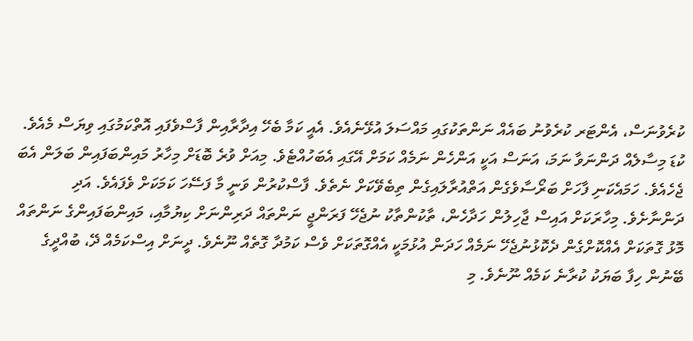ކުރެވުނަސް، އެންޓަރ ކުރެވުނު ބައެއް ނަންތަކުގައި މައްސަލަ އުޅޭނެއެވެ. އެއީ ކަމާ ބެހޭ އިދާރާއިން ފާސްވެފައި އޮތްކަމުގައި ވިޔަސް މެއެވެ. ކުޑަ މިސާލެއް ދަންނަވާ ނަމަ، އަނަސް އަކީ އަންހެން ނަމެއް ކަމަށް އޭގައި އެބަހުއްޓެވެ. މިއަށް ވުރެ ބޮޑަށް މިހާރު މައިންބަފައިން ބަލަން އެބަ ޖެހެއެވެ. ހަމައެކަނި ފާހަށް ބަރޯސާވެގެން އަތްއުރާލައިގެން ތިބެވޭކަށް ނެތެވެ. ފާސްކުރުން ވަނީ މާ ފަސޭހަ ކަމަކަށް ވެފައެވެ. އަދި ދަންނާށެވެ. މިހާރަކަށް އައިސް ޖާހިލުން ހަދާހެން، ތާކުންތާކު ނުޖެހޭ ފަރަންޖީ ނަންތައް ދަރިންނަށް ކިޔުމާއި، މައިންބަފައިންގެ ނަންތައް މޮޅު ގޮތަކަށް އެއްކޮށްގެން ދެކޮޅުނުޖެހޭ ނަމެއް ހަދަން އުޅުމަކީ އެއްގޮތަކަށް ވެސް ކަމުދާ ގޮތެއް ނޫނެވެ. ދީނަށް އިސްކަމެއް ދޭ، ބުއްދީގެ ބޭނުން ހިފާ ބަޔަކު ކުރާނެ ކަމެއް ނޫނެވެ. މި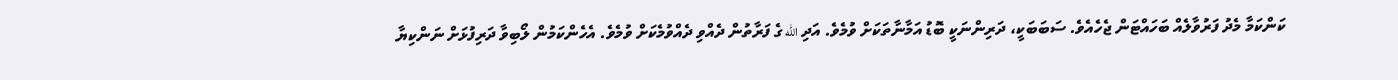ކަންކަމާ މެދު ފަރުވާލެއް ބަހައްޓަން ޖެހެއެވެ. ސަބަބަކީ، ދަރިންނަކީ ބޮޑު އަމާނާތަކަށް ވުމެވެ. އަދި الله ގެ ފަރާތުން ދެއްވި ދެއްވުމެކަށް ވުމެވެ. އެހެންކަމުން ލޯބިވާ ދަރިފުޅަށް ނަންކިޔާ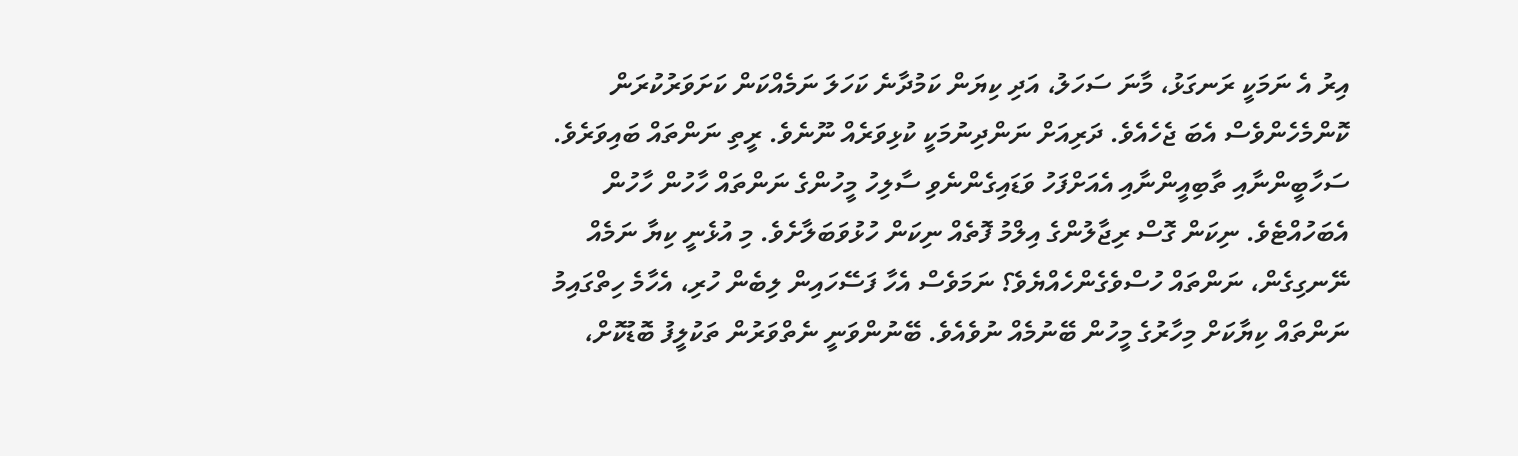އިރު އެ ނަމަކީ ރަނގަޅު، މާނަ ސަހަލު، އަދި ކިޔަން ކަމުދާނެ ކަހަލަ ނަމެއްކަން ކަށަވަރުކުރަން ކޮންމެހެންވެސް އެބަ ޖެހެއެވެ. ދަރިއަށް ނަންދިނުމަކީ ކުޅިވަރެއް ނޫނެވެ. ރީތި ނަންތައް ބައިވަރެވެ. ސަހާބީންނާއި ތާބިއީންނާއި އެއަށްފަހު ވަޑައިގެންނެވި ސާލިހު މީހުންގެ ނަންތައް ހާހުން ހާހުން އެބަހުއްޓެވެ. ނިކަން ގޮސް ރިޖާލުންގެ އިލްމު ފޮތެއް ނިކަން ހުޅުވަބަލާށެވެ. މި އުޅެނީ ކިޔާ ނަމެއް ނޭނގިގެން، ނަންތައް ހުސްވެގެންހެއްޔެވެ؟ ނަމަވެސް އެހާ ފަސޭހައިން ލިބެން ހުރި، އެހާމެ ހިތްގައިމު ނަންތައް ކިޔާކަށް މިހާރުގެ މީހުން ބޭނުމެއް ނުވެއެވެ. ބޭނުންވަނީ ނެތްވަރުން ތަކުލީފު ބޮޑުކޮށް،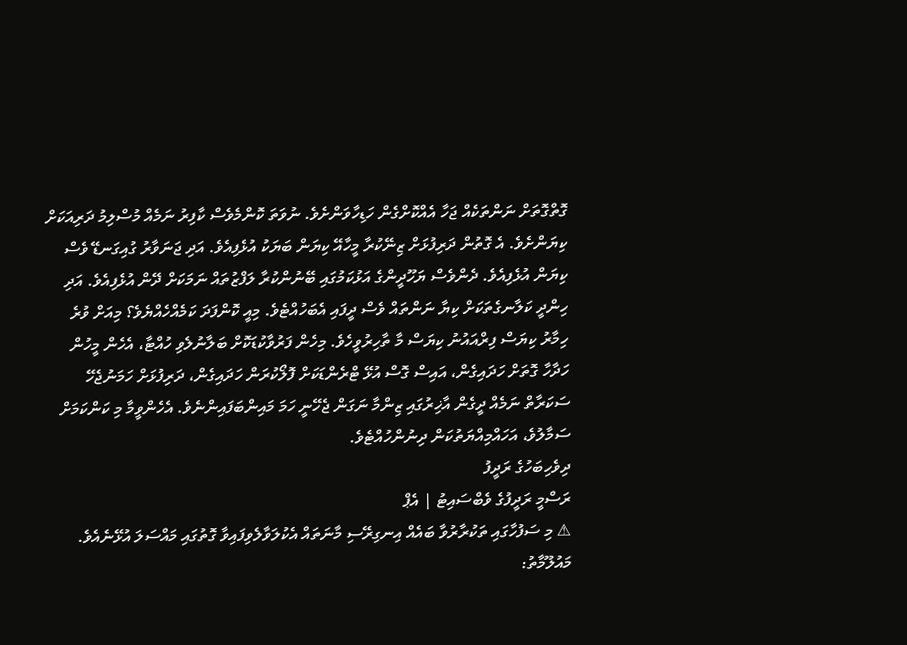ގޮތްގޮތަށް ނަންތަކެއް ޖަހާ އެއްކޮށްގެން ހަޑިހާވަންށެވެ. ނުވަތަ ކޮންމެވެސް ކާފިރު ނަމެއް މުސްލިމު ދަރިއަކަށް ކިޔަންށެވެ. އެ ގޮތުން ދަރިފުޅަށް ޒިނޭކުރާ މީހާއޭ ކިޔަން ބަޔަކު އުޅެފިއެވެ. އަދި ޖަނަވާރު ގުއިގަނޑޭ ވެސް ކިޔަން އުޅެފިއެވެ. ދެންވެސް ޔަހޫދީންގެ އަޅުކަމުގައި ބޭނުންކުރާ ލަފްޒުތައް ނަމަކަށް ދޭން އުޅެފިއެވެ. އަދި ހިންދީ ކަލާނގެތަކަށް ކިޔާ ނަންތައް ވެސް ދީފައި އެބަހުއްޓެވެ. މިއީ ކޮންފަދަ ކަމެއްހެއްޔެވެ؟ މިއަށް ވުރެ ހިމާރު ކިޔަސް ފިރްއައުނު ކިޔަސް މާ ތާހިރުވީހެވެ. މިހެން ފަރުވާކުޑަކޮށް ބަލާނުލެވި ހުއްޓާ، އެހެން މީހުން ހަދާހާ ގޮތަށް ހަދައިގެން، އައިސް ގޮސް އުޅޭ ޓްރެންޑަކަށް ފޮލޯކުރަން ހަދައިގެން، ދަރިފުޅަށް ހަމަނުޖެހޭ ސަކަރާތް ނަމެއް ދީގެން އާޚިރުގައި ޒިންމާ ނަގަން ޖެހޭނީ ހަމަ މައިންބަފައިންނެވެ. އެހެންވީމާ މި ކަންކަމަށް ސަމާލުވެ، އަހައްމިއްޔަތުކަން ދިނުންހުއްޓެވެ.
ދިވެހިބަހުގެ ރަދީފު
ރަސްމީ ރަދީފުގެ ވެބްސައިޓު | އެޕް
⚠ މި ސަފުހާގައި ތަކުރާރުވާ ބައެއް އިނގިރޭސި މާނަތައް އެކުލަވާލެވިފައިވާ ގޮތުގައި މައްސަލަ އުޅޭނެއެވެ.
މައުލޫމާތު: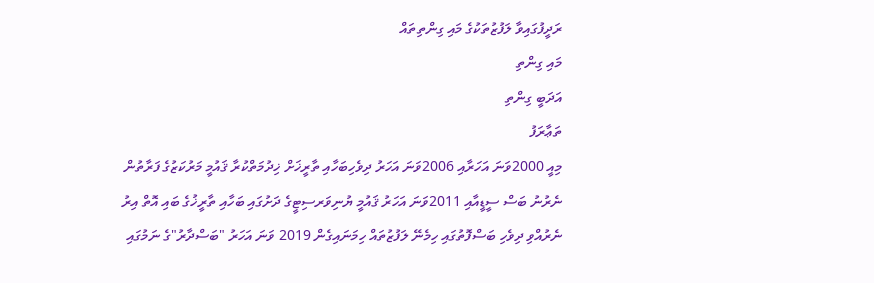ރަދީފުގައިވާ ލަފުޒުތަކުގެ މައި ގިންތިތައް
މައި ގިންތި
އަދަބީ ގިންތި
ތަޢާރަފު
މިއީ 2000ވަނަ އަހަރާއި 2006ވަނަ އަހަރު ދިވެހިބަހާއި ތާރީޚަށް ޚިދުމަތްކުރާ ޤައުމީ މަރުކަޒުގެ ފަރާތުން ނެރުނު ބަސް ސީޑީއާއި 2011ވަނަ އަހަރު ޤައުމީ ޔުނިވަރސިޓީގެ ދަށުގައި ބަހާއި ތާރީޚުގެ ބައި އޮތް އިރު ނެރުއްވި ދިވެހި ބަސްފޮތުގައި ހިމެނޭ ލަފުޒުތައް ހިމަނައިގެން 2019 ވަނަ އަހަރު "ބަސްދާރު"ގެ ނަމުގައި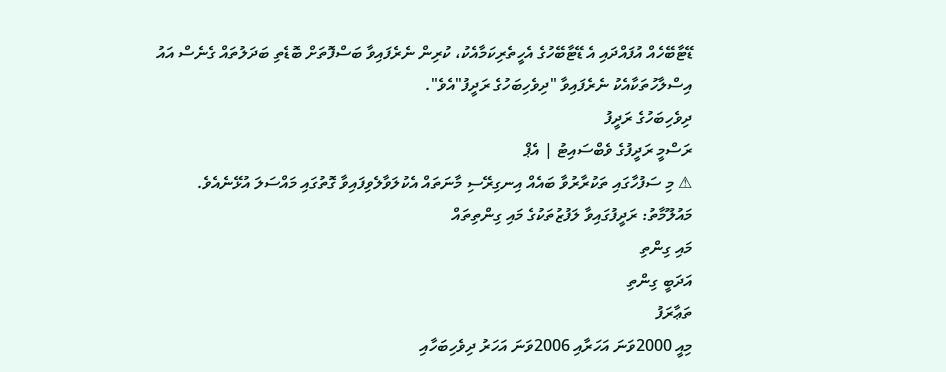ޑޭޓާބޭހެއް އުފައްދައި އެ ޑޭޓާބޭހުގެ އެހީތެރިކަމާއެކު، ކުރިން ނެރެފައިވާ ބަސްފޮތަށް ބޮޑެތި ބަދަލުތައް ގެނެސް އައު އިސްލާހުތަކާއެކު ނެރެފައިވާ "ދިވެހިބަހުގެ ރަދީފު"އެވެ".
ދިވެހިބަހުގެ ރަދީފު
ރަސްމީ ރަދީފުގެ ވެބްސައިޓު | އެޕް
⚠ މި ސަފުހާގައި ތަކުރާރުވާ ބައެއް އިނގިރޭސި މާނަތައް އެކުލަވާލެވިފައިވާ ގޮތުގައި މައްސަލަ އުޅޭނެއެވެ.
މައުލޫމާތު: ރަދީފުގައިވާ ލަފުޒުތަކުގެ މައި ގިންތިތައް
މައި ގިންތި
އަދަބީ ގިންތި
ތަޢާރަފު
މިއީ 2000ވަނަ އަހަރާއި 2006ވަނަ އަހަރު ދިވެހިބަހާއި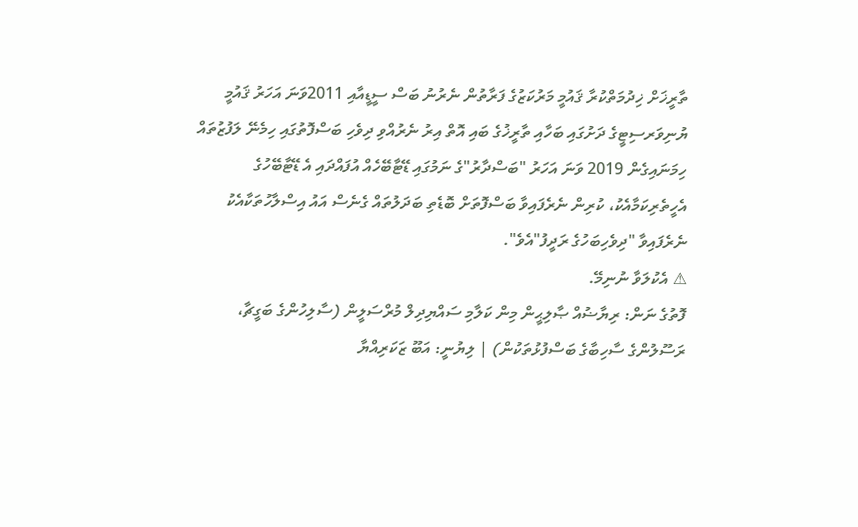ތާރީޚަށް ޚިދުމަތްކުރާ ޤައުމީ މަރުކަޒުގެ ފަރާތުން ނެރުނު ބަސް ސީޑީއާއި 2011ވަނަ އަހަރު ޤައުމީ ޔުނިވަރސިޓީގެ ދަށުގައި ބަހާއި ތާރީޚުގެ ބައި އޮތް އިރު ނެރުއްވި ދިވެހި ބަސްފޮތުގައި ހިމެނޭ ލަފުޒުތައް ހިމަނައިގެން 2019 ވަނަ އަހަރު "ބަސްދާރު"ގެ ނަމުގައި ޑޭޓާބޭހެއް އުފައްދައި އެ ޑޭޓާބޭހުގެ އެހީތެރިކަމާއެކު، ކުރިން ނެރެފައިވާ ބަސްފޮތަށް ބޮޑެތި ބަދަލުތައް ގެނެސް އައު އިސްލާހުތަކާއެކު ނެރެފައިވާ "ދިވެހިބަހުގެ ރަދީފު"އެވެ".
⚠ އެކުލަވާ ނުނިމޭ.
ފޮތުގެ ނަން: ރިޔާޟުއް ޞާލިޙީން މިން ކަލާމި ސައްޔިދިލް މުރްސަލީން (ސާލިހުންގެ ބަގީޗާ، ރަސޫލުންގެ ސާހިބާގެ ބަސްފުޅުތަކުން) | ލިޔުނީ: އަބޫ ޒަކަރިއްޔާ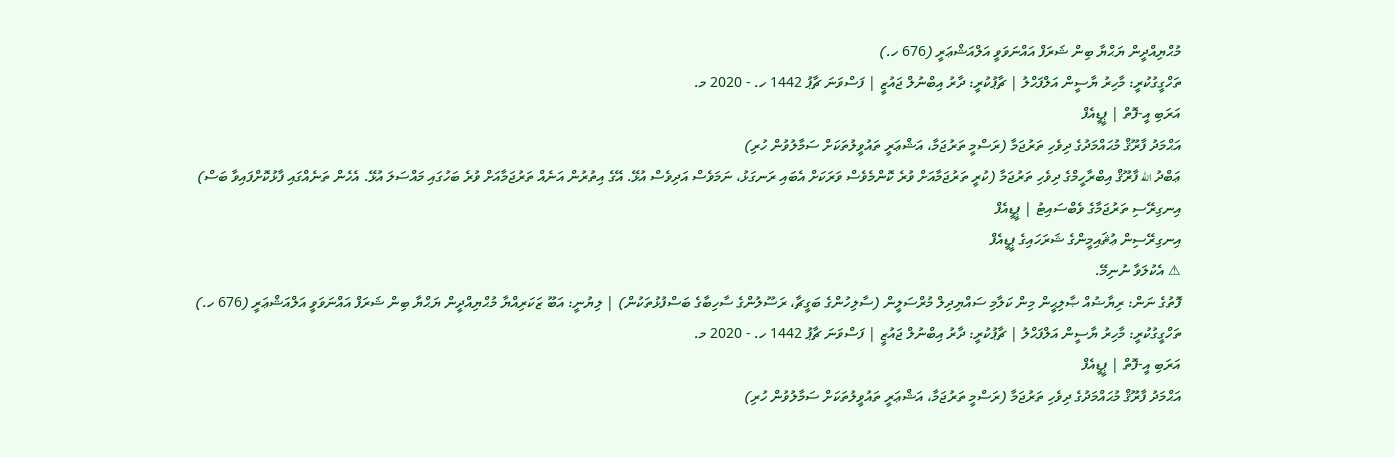މުޙްޔިއްދީން ޔަޙްޔާ ބިން ޝަރަފް އައްނަވަވީ އަލްއަޝްޢަރީ (676 ހ.)
ތަހްގީގުކުރީ: މާހިރު ޔާސީން އަލްފަޙްލު | ޗާޕުކުރީ: ދާރު އިބްނުލް ޖައުޒީ | ފަސްވަނަ ޗާޕު 1442 ހ. - 2020 މ.
އަރަބި އީ-ފޮތް | ޕީޑީއެފް
އަޙްމަދު ފާރޫޤް މުޙައްމަދުގެ ދިވެހި ތަރުޖަމާ (ރަސްމީ ތަރުޖަމާ، އަޝްޢަރީ ތައުވީލުތަކަށް ސަމާލުވުން ހުރި)
ޢަބްދު الله ފާރޫޤް އިބްރާހީމްގެ ދިވެހި ތަރުޖަމާ (ކުރީ ތަރުޖަމާއަށް ވުރެ ކޮންމެވެސް ވަރަކަށް އެބައި ރަނގަޅު، ނަމަވެސް އަދިވެސް އުޅޭ. އޭގެ އިތުރުން އަނެއް ތަރުޖަމާއަށް ވުރެ ބަހުގައި މައްސަލަ އުޅޭ. އެހެން ތަނެއްގައި ފާޅުކޮށްފައިވާ ބަސް)
އިނގިރޭސި ތަރުޖަމާގެ ވެބްސައިޓު | ޕީޑީއެފް
އިނގިރޭސިން ޢުޘައިމީންގެ ޝަރަހައިގެ ޕީޑީއެފް
⚠ އެކުލަވާ ނުނިމޭ.
ފޮތުގެ ނަން: ރިޔާޟުއް ޞާލިޙީން މިން ކަލާމި ސައްޔިދިލް މުރްސަލީން (ސާލިހުންގެ ބަގީޗާ، ރަސޫލުންގެ ސާހިބާގެ ބަސްފުޅުތަކުން) | ލިޔުނީ: އަބޫ ޒަކަރިއްޔާ މުޙްޔިއްދީން ޔަޙްޔާ ބިން ޝަރަފް އައްނަވަވީ އަލްއަޝްޢަރީ (676 ހ.)
ތަހްގީގުކުރީ: މާހިރު ޔާސީން އަލްފަޙްލު | ޗާޕުކުރީ: ދާރު އިބްނުލް ޖައުޒީ | ފަސްވަނަ ޗާޕު 1442 ހ. - 2020 މ.
އަރަބި އީ-ފޮތް | ޕީޑީއެފް
އަޙްމަދު ފާރޫޤް މުޙައްމަދުގެ ދިވެހި ތަރުޖަމާ (ރަސްމީ ތަރުޖަމާ، އަޝްޢަރީ ތައުވީލުތަކަށް ސަމާލުވުން ހުރި)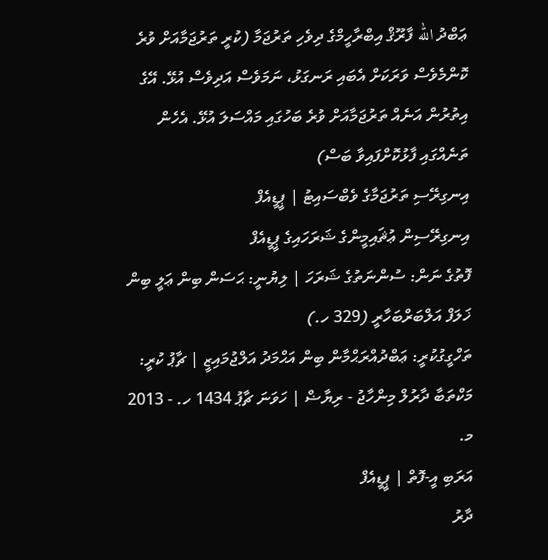ޢަބްދު الله ފާރޫޤް އިބްރާހީމްގެ ދިވެހި ތަރުޖަމާ (ކުރީ ތަރުޖަމާއަށް ވުރެ ކޮންމެވެސް ވަރަކަށް އެބައި ރަނގަޅު، ނަމަވެސް އަދިވެސް އުޅޭ. އޭގެ އިތުރުން އަނެއް ތަރުޖަމާއަށް ވުރެ ބަހުގައި މައްސަލަ އުޅޭ. އެހެން ތަނެއްގައި ފާޅުކޮށްފައިވާ ބަސް)
އިނގިރޭސި ތަރުޖަމާގެ ވެބްސައިޓު | ޕީޑީއެފް
އިނގިރޭސިން ޢުޘައިމީންގެ ޝަރަހައިގެ ޕީޑީއެފް
ފޮތުގެ ނަން: ސުންނަތުގެ ޝަރަހަ | ލިޔުނީ: ޙަސަން ބިން ޢަލީ ބިން ޚަލަފް އަލްބަރްބަހާރީ (329 ހ.)
ތަހްގީގުކުރީ: ޢަބްދުއްރަޙްމާން ބިން އަޙްމަދު އަލްޖުމައިޒީ | ޗާޕު ކުރީ: މަކްތަބާ ދާރުލް މިންހާޖު - ރިޔާޟް | ހަވަނަ ޗާޕު 1434 ހ. - 2013 މ.
އަރަބި އީ-ފޮތް | ޕީޑީއެފް
ދާރު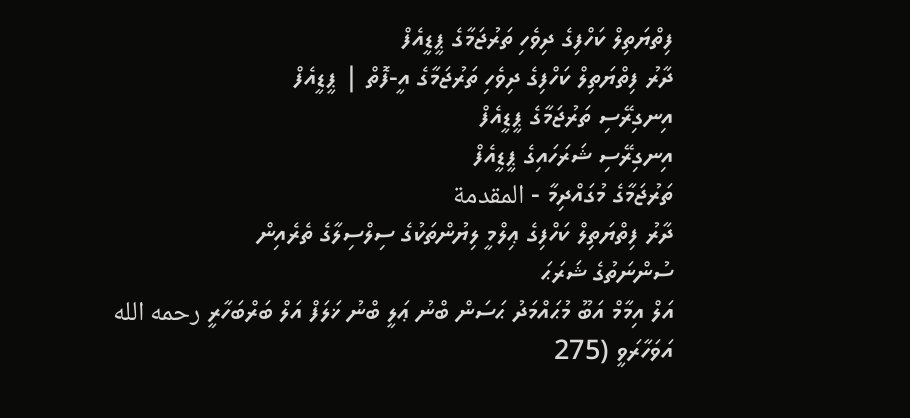ފިތްޔަތިލް ކަހްފިގެ ދިވެހި ތަރުޖަމާގެ ޕީޑީއެފް
ދާރު ފިތްޔަތިލް ކަހްފިގެ ދިވެހި ތަރުޖަމާގެ އީ-ފޮތް | ޕީޑީއެފް
އިނގިރޭސި ތަރުޖަމާގެ ޕީޑީއެފް
އިނގިރޭސި ޝަރަހައިގެ ޕީޑީއެފް
ތަރުޖަމާގެ މުގައްދިމާ - المقدمة
ދާރު ފިތްޔަތިލް ކަހްފިގެ ޢިލްމީ ލިޔުންތަކުގެ ސިލްސިލާގެ ތެރެއިން
ސުންނަތުގެ ޝަރަޙަ
އަލް އިމާމް އަބޫ މުޙައްމަދު ޙަސަން ބްނު ޢަލީ ބްނު ޚަލަފް އަލް ބަރްބަހާރީ رحمه الله
އަވަހާރަވީ (275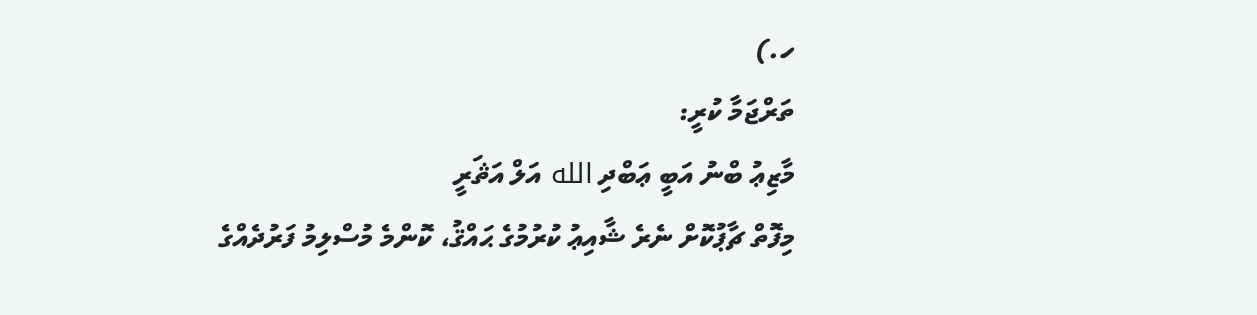ހ.)
ތަރްޖަމާ ކުރީ:
މާޒިޢު ބްނު އަބީ ޢަބްދި الله އަލް އަޘަރީ
މިފޮތް ޗާޕުކޮށް ނެރެ ޝާއިޢު ކުރުމުގެ ޙައްޤު، ކޮންމެ މުސްލިމު ފަރުދެއްގެ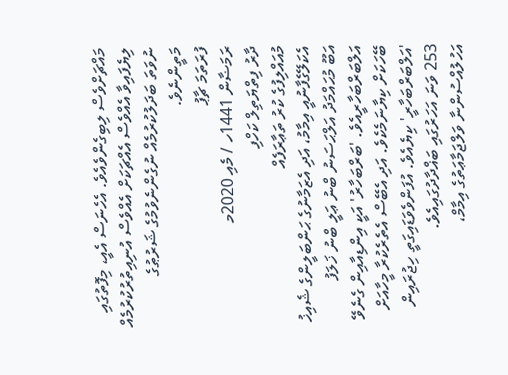މައްޗަށްވެސް ލިބިގެންވެއެވެ. އެހެނަސް އެއީ، މިފޮތުގައި ލިޔެފައިވާ އެއްވެސް އެއްޗަކަށް އެއްވެސް އުނިއިތުރުކުރުމެއް ނުވަތަ ބަދަލުކުރުމެއް ނުގެންނެވުމުގެ ޝަރުޠުގެ މަތީންނެވެ.
ފުރަތަމަ ޗާޕު
ރަމަޟާން 1441ހ / މެއި 2020މ
ދާރު ފިތްޔަތިލް ކަހްފި
މުއައްލިފުގެ ކުރު ތަޢާރަފެއް
އެކަލޭގެފާނުއީ އިމާމު، އަދި އެޒަމާނުގެ ޙަންބަލީންގެ ޝެއިޚު އަބޫ މުޙައްމަދު އަލްޙަސަނު ބްނު ޢަލީ ބްނު ޚަލަފު އަލްބަރްބަހާރީއެވެ. 'ބަރްބަހާރު' އަކީ އިންޑިއާއިން ގެނެވޭ ބޭހަކަށް ކިޔާނަމެކެވެ. އަދި އެބޭސް އެތެރެކުރާ މީހާއަށް 'އަލްބަރްބަހާރީ' ކިޔެއެވެ. އުފަންވެވަޑައިގަތީ ހިޖުރައިން 253 ވަނަ އަހަރުގައި ބަޣްދާދުގައިއެވެ.
އަހުލުއްސުންނާ ވަލްޖަމާޢަތުގެ އިމާމް،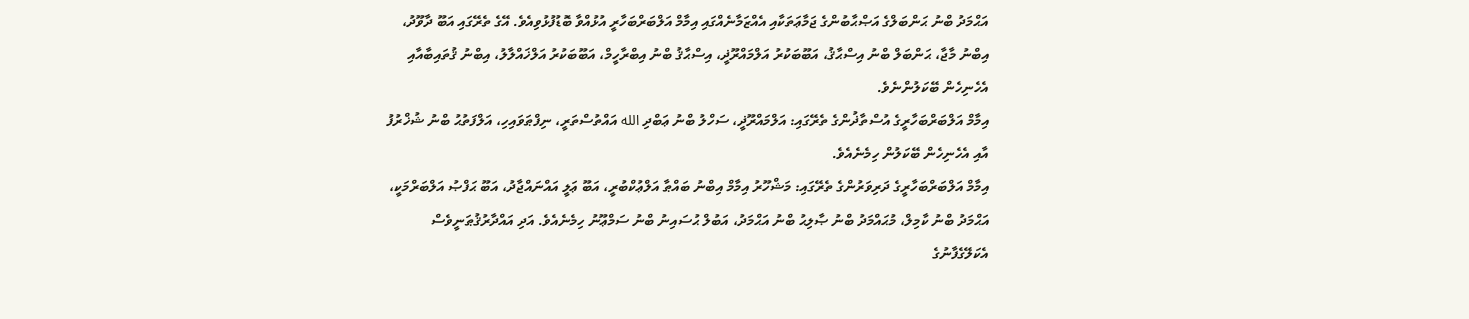އަޙްމަދު ބްނު ޙަންބަލްގެ އަޞްޙާބުންގެ ޖަމާޢަތަކާއި އެއްޒަމާނެއްގައި އިމާމް އަލްބަރްބަހާރީ އުޅުއްވާ ބޮޑުފުޅުވިއެވެ. އޭގެ ތެރޭގައި އަބޫ ދާވޫދު، އިބްނު މާޖާ، ޙަންބަލް ބްނު އިސްޙާޤު، އަބޫބަކުރު އަލްމައްރޫޛީ، އިސްޙާޤު ބްނު އިބްރާހީމް، އަބޫބަކުރު އަލްޚައްލާލު، އިބްނު ޤުތައިބާއާއި އެހެނިހެން ބޭކަލުންނެވެ.
އިމާމް އަލްބަރްބަހާރީގެ އުސްތާޛުންގެ ތެރޭގައި: އަލްމައްރޫޛީ، ސަހްލު ބްނު ޢަބްދި الله އައްތުސްތަރީ، ނިފްޠަވައިހި، އަލްފަތުޙު ބްނު ޝުޚްރުފު އާއި އެހެނިހެން ބޭކަލުން ހިމެނެއެވެ.
އިމާމް އަލްބަރްބަހާރީގެ ދަރިވަރުންގެ ތެރޭގައި: މަޝްހޫރު އިމާމް އިބްނު ބައްޠާ އަލްޢުކްބުރީ، އަބޫ ޢަލީ އައްނައްޖާދު، އަބޫ ޙަފްޞު އަލްބަރްމަކީ، އަޙްމަދު ބްނު ކާމިލް، މުޙައްމަދު ބްނު ޞާލިޙު ބްނު އަޙްމަދު، އަބުލް ޙުސައިނު ބްނު ސަމްޢޫނު ހިމެނެއެވެ. އަދި އައްދާރުޤުޠަނީވެސް އެކަލޭގެފާނުގެ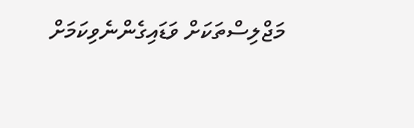މަޖްލިސްތަކަށް ވަޑައިގެންނެވިކަމަށް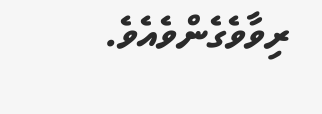ރިވާވެގެންވެއެވެ.